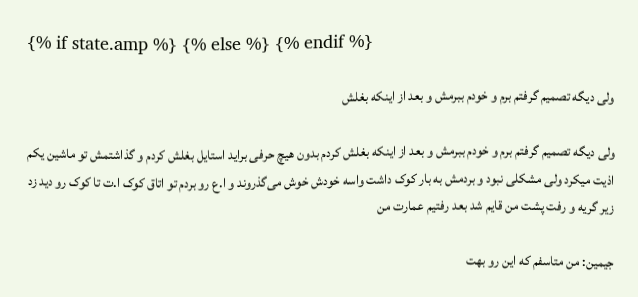{% if state.amp %} {% else %} {% endif %}

ولی دیگه تصمیم گرفتم برم و خودم ببرمش و بعد از اینکه بغلش

ولی دیگه تصمیم گرفتم برم و خودم ببرمش و بعد از اینکه بغلش کردم بدون هیچ حرفی براید استایل بغلش کردم و گذاشتمش تو ماشین یکم اذیت میکرد ولی مشکلی نبود و بردمش به بار کوک داشت واسه خودش خوش می‌گذروند و ا.ع رو بردم تو اتاق کوک ا.ت تا کوک رو دید زد زیر گریه و رفت پشت من قایم شد بعد رفتیم عمارت من

جیمین: من متاسفم که این رو بهت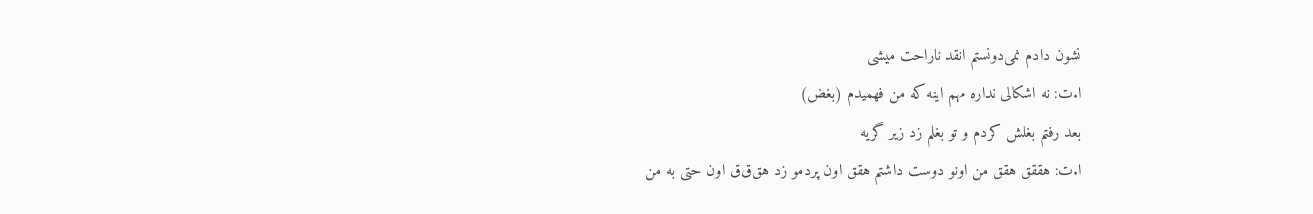نشون دادم نمی‌دونستم انقد ناراحت میشی
ا.ت: نه اشکالی نداره مهم اینه که من فهمیدم (بغض)
بعد رفتم بغلش کردم و تو بغلم زد زیر گریه
ا.ت: هققق هقق من اونو دوست داشتم هقق اون پردمو زد هق‌‌ق‌ق اون حتی به من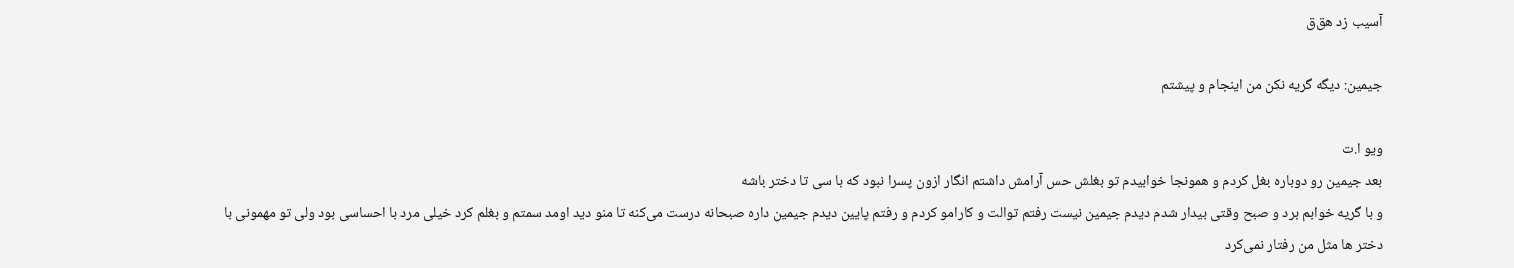آسیب زد هق‌ق

جیمین: دیگه گریه نکن من اینجام و پیشتم

ویو ا.ت
بعد جیمین رو دوباره بغل کردم و همونجا خوابیدم تو بغلش حس آرامش داشتم انگار ازون پسرا نبود که با سی تا دختر باشه
و با گریه خوابم برد و صبح وقتی بیدار شدم دیدم جیمین نیست رفتم توالت و کارامو کردم و رفتم پایین دیدم جیمین داره صبحانه درست می‌کنه تا منو دید اومد سمتم و بغلم کرد خیلی مرد با احساسی بود ولی تو مهمونی با دختر ها مثل من رفتار نمی‌کرد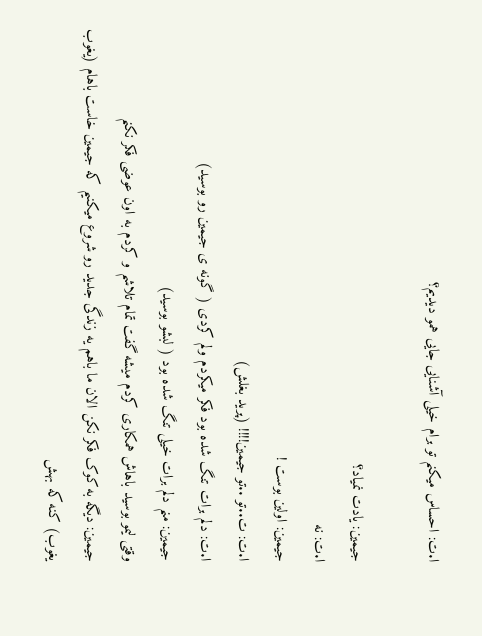ا.ت: احساس میکنم تو برام خیلی آشنایی جایی همو دیدیم؟

جیمین: یادت نمیاد؟
ا.ت: نه
جیمین: اولین بوست !
ا.ت: ت..تو ..تو جیمین!!!! (پرید بغلش)
ا.ت: دلم برات تنگ شده بود فکر میکردم ولم کردی ( گونه ی جیمین رو بوسید)
جیمین: منم دلم برات خیلی تنگ شده بود ( لبشو بوسید)
وقتی لیمو بوسید باهاش همکاری کردم میشه گفت تمام تلاشم و کردم به اون عوضی فکر نکنم
جیمین: دیگه به کوک فکر نکن الان ما باهم یه زندگی جدید رو شروع میکنیم که جیمین خاست باهام (یغوب یغوب) کنه که بهش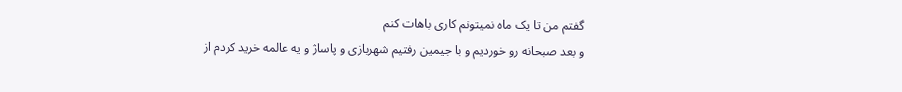گفتم من تا یک ماه نمیتونم کاری باهات کنم
و بعد صبحانه رو خوردیم و با جیمین رفتیم شهربازی و پاساژ و یه عالمه خرید کردم از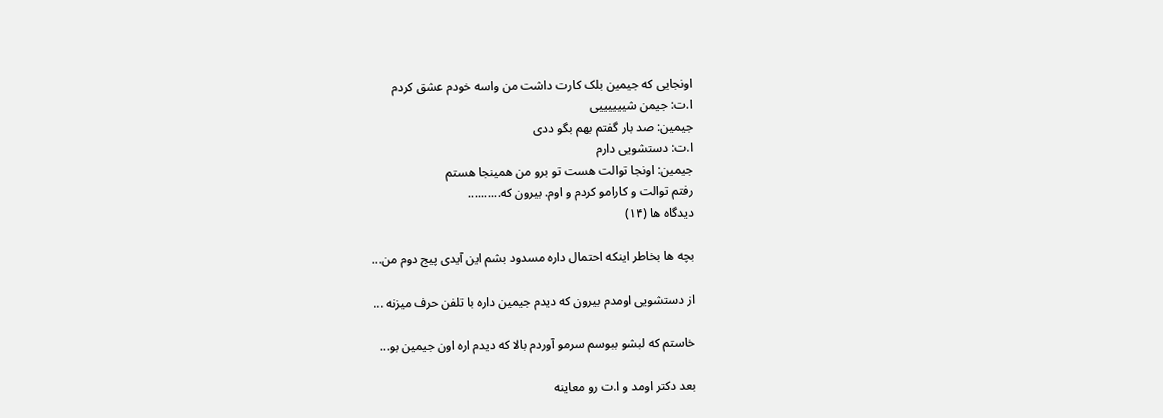اونجایی که جیمین بلک کارت داشت من واسه خودم عشق کردم
ا.ت: جیمن شییییییی
جیمین: صد بار گفتم بهم بگو ددی
ا.ت: دستشویی دارم
جیمین: اونجا توالت هست تو برو من همینجا هستم
رفتم توالت و کارامو کردم و اوم. بیرون که..........
دیدگاه ها (۱۴)

بچه ها بخاطر اینکه احتمال داره مسدود بشم این آیدی پیج دوم من...

از دستشویی اومدم بیرون که دیدم جیمین داره با تلفن حرف میزنه ...

خاستم که لبشو ببوسم سرمو آوردم بالا که دیدم اره اون جیمین بو...

بعد دکتر اومد و ا.ت رو معاینه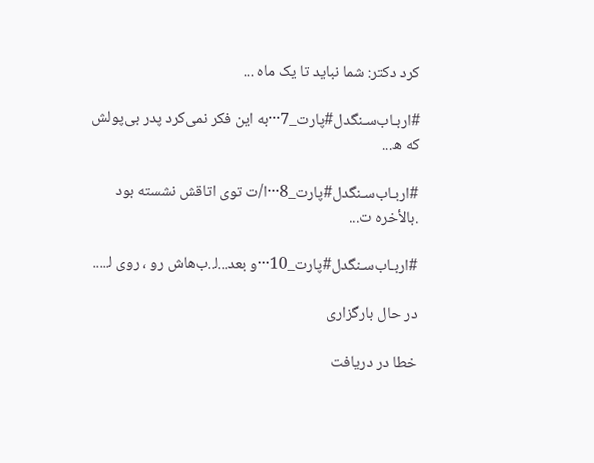کرد دکتر: شما نباید تا یک ماه ...

#اربـاب‌‌سـنگدل#پارت_7···به این فکر نمی‌کرد پدر بی‌پولش که ه...

#اربـاب‌‌سـنگدل#پارت_8···ا/ت توی اتاقش نشسته بود .بالأخره ت...

#اربـاب‌‌سـنگدل#پارت_10···و بعد...ل‍..ب‌هاش رو ، روی ل‍.....

در حال بارگزاری

خطا در دریافت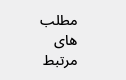مطلب های مرتبط